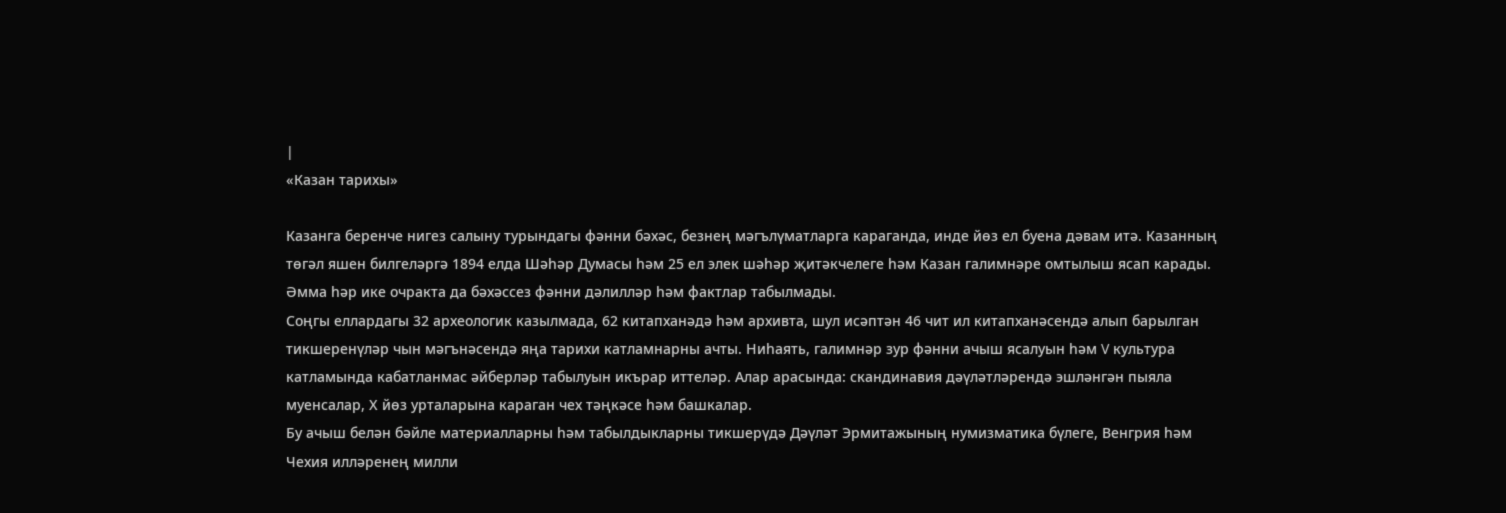|
«Казан тарихы»

Казанга беренче нигез салыну турындагы фәнни бәхәс, безнең мәгълүматларга караганда, инде йөз ел буена дәвам итә. Казанның төгәл яшен билгеләргә 1894 елда Шәһәр Думасы һәм 25 ел элек шәһәр җитәкчелеге һәм Казан галимнәре омтылыш ясап карады. Әмма һәр ике очракта да бәхәссез фәнни дәлилләр һәм фактлар табылмады.
Соңгы еллардагы 32 археологик казылмада, 62 китапханәдә һәм архивта, шул исәптән 46 чит ил китапханәсендә алып барылган тикшеренүләр чын мәгънәсендә яңа тарихи катламнарны ачты. Ниһаять, галимнәр зур фәнни ачыш ясалуын һәм V культура катламында кабатланмас әйберләр табылуын икърар иттеләр. Алар арасында: скандинавия дәүләтләрендә эшләнгән пыяла муенсалар, Х йөз урталарына караган чех тәңкәсе һәм башкалар.
Бу ачыш белән бәйле материалларны һәм табылдыкларны тикшерүдә Дәүләт Эрмитажының нумизматика бүлеге, Венгрия һәм Чехия илләренең милли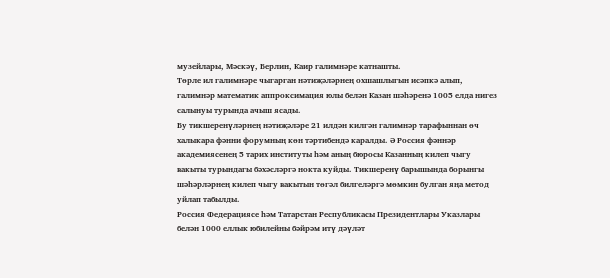музейлары, Мәскәү, Берлин, Каир галимнәре катнашты.
Төрле ил галимнәре чыгарган нәтиҗәләрнең охшашлыгын исәпкә алып, галимнәр математик аппроксимация юлы белән Казан шәһәренә 1005 елда нигез салынуы турында ачыш ясады.
Бу тикшеренүләрнең нәтиҗәләре 21 илдән килгән галимнәр тарафыннан өч халыкара фәнни форумның көн тәртибендә каралды. Ә Россия фәннәр академиясенең 5 тарих институты һәм аның бюросы Казанның килеп чыгу вакыты турындагы бәхәсләргә нокта куйды. Тикшеренү барышында борынгы шәһәрләрнең килеп чыгу вакытын төгәл билгеләргә мөмкин булган яңа метод уйлап табылды.
Россия Федерациясе һәм Татарстан Республикасы Президентлары Указлары белән 1000 еллык юбилейны бәйрәм итү дәүләт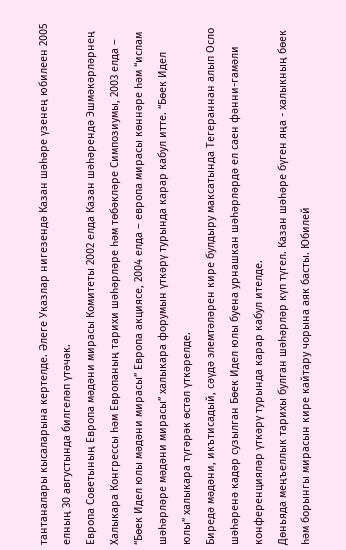тантаналары кысаларына кертелде. Әлеге Указлар нигезендә Казан шәһәре үзенең юбилеен 2005 елның 30 августында билгеләп үтәчәк.
Европа Советының Европа мәдәни мирасы Комитеты 2002 елда Казан шәһәрендә Эшмәкәрләрнең Халыкара Конгрессы һәм Европаның тарихи шәһәрләре һәм төбәкләре Симпозиумы, 2003 елда – “Бөек Идел юлы мәдәни мирасы” Европа акциясе, 2004 елда – европа мирасы көннәре һәм “ислам шәһәрләре мәдәни мирасы” халыкара форумын үткәрү турында карар кабул итте. “Бөек Идел юлы” халыкара түгәрәк өстәл үткәрелде.
Биредә мәдәни, икътисадый, сәүдә элемтәләрен кире булдыру максатында Тегераннан алып Осло шәһәренә кадәр сузылган Бөек Идел юлы буена урнашкан шәһәрләрдә ел саен фәнни-гамәли конференцияләр үткәрү турында карар кабул ителде.
Дөньяда меңъеллык тарихы булган шәһәрләр күп түгел. Казан шәһәре бүген яңа - халыкның бөек һәм борынгы мирасын кире кайтару чорына аяк басты. Юбилей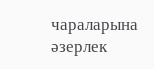чараларына әзерлек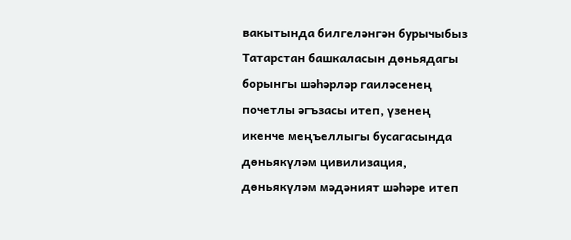вакытында билгеләнгән бурычыбыз Татарстан башкаласын дөньядагы борынгы шәһәрләр гаиләсенең почетлы әгъзасы итеп, үзенең икенче меңъеллыгы бусагасында дөньякүләм цивилизация, дөньякүләм мәдәният шәһәре итеп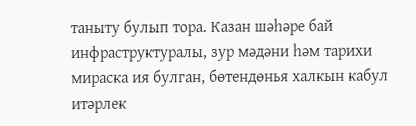таныту булып тора. Казан шәһәре бай инфраструктуралы, зур мәдәни һәм тарихи мираска ия булган, бөтендөнья халкын кабул итәрлек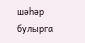шәһәр булырга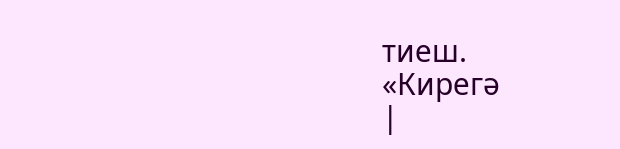тиеш.
«Кирегә
|